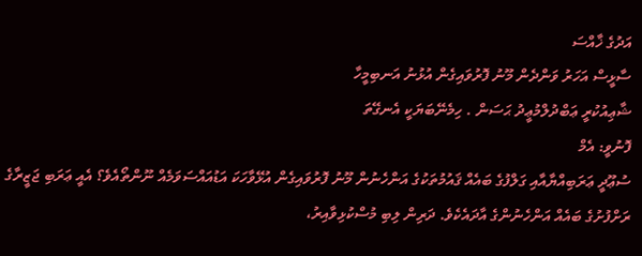އަދުގެ ޚާއްސަ
ސާޅީސް އަހަރު ވަންދެން މޫނު ފޮރުވައިގެން އުޅުނު އަނބިމީހާ
ޝާޢިއުކުރީ ޢަބްދުލްމުޢީދު ޙަސަން . ހިމެނޭބަޔަކީ އެނގޭތަ
ފޮނުވީ: އެމް
ސުޢޫދީ ޢަރަބިއްޔާއާއި ގަލްފުގެ ބައެއް ޤައުމުތަކުގެ އަންހެނުން މޫނު ފޮރުވައިގެން އުޅޭވާހަކަ އަޑުއައްސަވަމެއް ނޫންތޯއެވެ؟ އެއީ ޢަރަބި ޖަޒީރާގެ ރަށްފުށުގެ ބައެއް އަންހެނުންގެ އާދައެކެވެ. ދަރިން ލިބި މުސްކުޅިވާއިރު،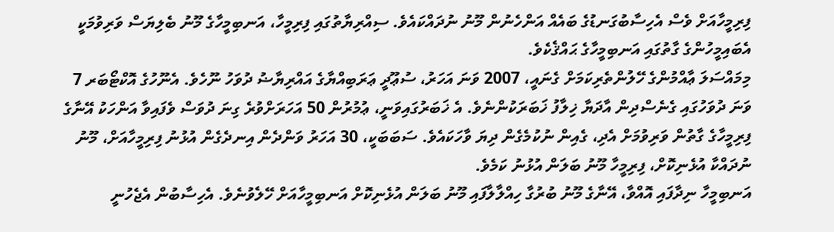ފިރިމީހާއަށް ވެސް އެހިސާބުގަނޑުގެ ބައެއް އަންހެނުން މޫނު ނުދައްކައެވެ. ސިއްރިޔާތުގައި ފިރިމީހާ، އަނބިމީހާގެ މޫނު ބެލިޔަސް ވަރިވުމަކީ އެބައިމީހުންގެ ގާތުގައި އަނބިމީހާގެ ޙައްޤެކެވެ.
މިމައްސަލަ ޢާއްމުންގެ ހޭލުންތެރިކަމަށް ގެނައީ، 2007 ވަނަ އަހަރު، ސުޢޫދީ ޢަރަބިއްޔާގެ އައްރިޔާޟު ދުވަހު ނޫހެވެ. އެނޫހުގެ އޮކްޓޯބަރ 7 ވަނަ ދުވަހުގައި ގެނެސްދިން އާދަޔާ ޚިލާފު ޚަބަރަކުންނެވެ. އެ ޚަބަރުގައިވަނީ، ޢުމުރުން 50 އަހަރަށްވުރެ ގިނަ ދުވަސް ވެފައިވާ އަންހަކު އޭނާގެ ފިރިމީހާގެ ގާތުން ވަރިވުމަށް އެދި، ގެއިން ނުކުމެގެން ދިޔަ ވާހަކައެވެ. ސަބަބަކީ، 30 އަހަރު ވަންދެން އިނދެގެން އުޅުނު ފިރިމީހާއަށް، މޫނު ނުދައްކާ އުޅެނިކޮށް، ފިރިމީހާ މޫނު ބަލަން އުޅުނު ކަމެވެ.
އަނބިމީހާ ނިދާފައި އޮއްވާ، އޭނާގެ މޫނު ބުރުގާ ހިއްލާލާފައި މޫނު ބަލަން އުޅެނިކޮށް އަނބިމީހާއަށް ހޭލެވުނެވެ. އެހިސާބުން އެޖެހުނީ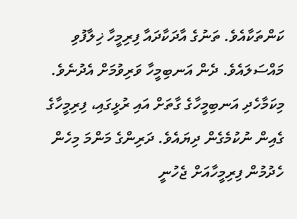ކަންތަކާއެވެ. ތަނުގެ އާދަކާދައާ ފިރިމީހާ ޚިލާފުވި މައްސަލައެވެ. ދެން އަނބިމީހާ ވަރިވުމަށް އެދުނެވެ. މިކަމާހެދި އަނބިމީހާގެ ގާތަށް އައި ރުޅީގައި، ފިރިމީހާގެ ގެއިން ނުކުމެގެން ދިޔައެވެ. ދަރިންގެ މަންމަ މިހެން ހެދުމުން ފިރިމީހާއަށް ޖެހުނީ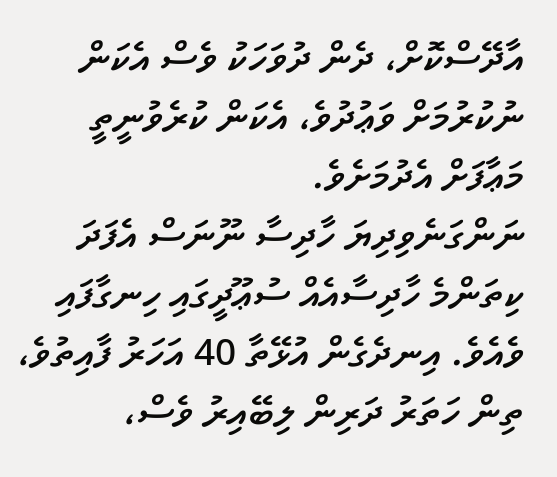އާދޭސްކޮށް، ދެން ދުވަހަކު ވެސް އެކަން ނުކުރުމަށް ވަޢުދުވެ، އެކަން ކުރެވުނީތީ މަޢާފަށް އެދުމަށެވެ.
ނަންގަނެވިދިޔަ ހާދިސާ ނޫނަސް އެފަދަ ކިތަންމެ ހާދިސާއެއް ސުޢޫދީގައި ހިނގާފައި ވެއެވެ. އިނދެގެން އުޅޭތާ 40 އަހަރު ފާއިތުވެ، ތިން ހަތަރު ދަރިން ލިބޭއިރު ވެސް،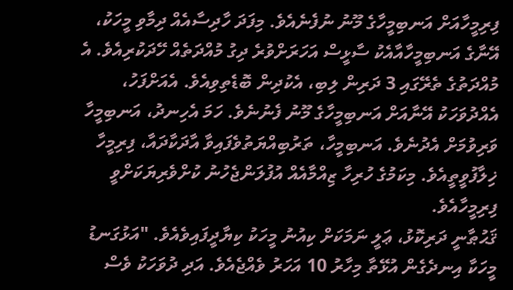ފިރިމީހާއަށް އަނބިމީހާގެ މޫނު ނުފެނެއެވެ. މިފަދަ ހާދިސާއެއް ދިމާވި މީހަކު، އޭނާގެ އަނބިމީހާއާއެކު ސާޅީސް އަހަރަށްވުރެ ދިގު މުއްދަތެއް ހޭދަކުރިއެވެ. އެ މުއްދަތުގެ ތެރޭގައި 3 ދަރިން ލިބި، އެކުދިން ބޮޑެތިވިއެވެ. އެއަށްފަހު، އެއްދުވަހަކު އޭނާއަށް އަނބިމީހާގެ މޫނު ފެނުނެވެ. ހަމަ އެހިނދު، އަނބިމީހާ ވަރިވުމަށް އެދުނެވެ. އަނބިމީހާ، ތަރުބިއްޔަތުވެފައިވާ އާދަކާދައާ، ފިރިމީހާ ޚިލާފުވީތީއެވެ. މިކަމުގެ ހުރިހާ ޒިއްމާއެއް އުފުލަންޖެހުނު ކުށްވެރިޔަކަށްވީ ފިރިމީހާއެވެ.
ޤަޙުޠާނީ ދަރިކޮޅު، ޢަލީ ނަމަކަށް ކިއުނު މީހަކު ކިޔާދީފައިވެއެވެ. "އަޅުގަނޑު މީހަކާ އިނދެގެން އުޅޭތާ މިހާރު 10 އަހަރު ވެއްޖެއެވެ. އަދި ދުވަހަކު ވެސް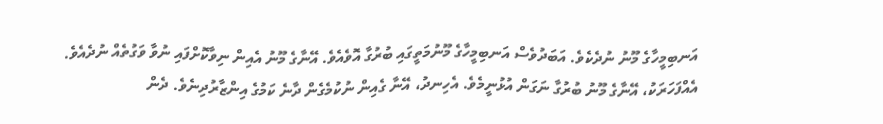އަނބިމީހާގެ މޫނު ނުދެކެވެ. އަބަދުވެސް އަނބިމީހާގެ މޫނުމަތީގައި ބުރުގާ އޮވެއެވެ. އޭނާގެ މޫނު އެއިން ނިވާކޮށްފައި ނުވާ ވަގުތެއް ނުދެއެވެ. އެއްފަހަރަކު، އޭނާގެ މޫނު ބުރުގާ ނަގަން އުޅުނީމެވެ. އެހިނދު، އޭނާ ގެއިން ނުކުމެގެން ދާނެ ކަމުގެ އިންޒާރުދިނެވެ. ދެން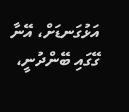އަޅުގަނޑަށް، އޭނާ ގޭގައި ބޭންދުނީ،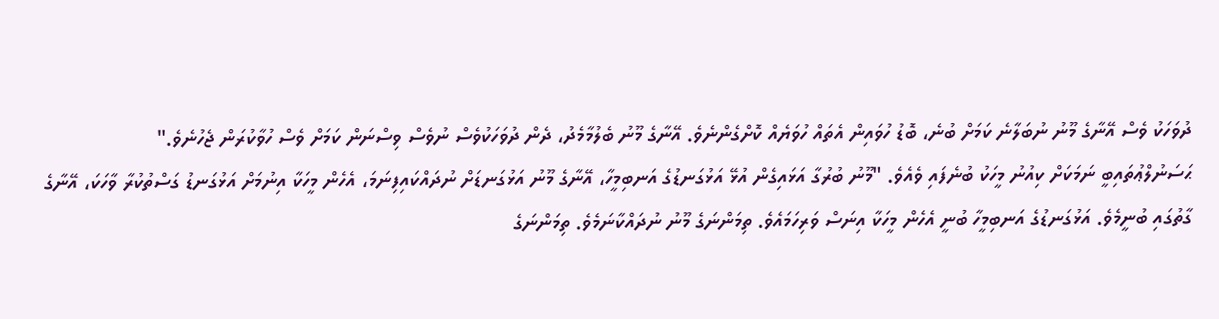ދުވަހަކު ވެސް އޭނާގެ މޫނު ނުބަލާނެ ކަމަށް ބުނެ، ބޮޑު ހުވައިން އެތައް ހުވަޔެއް ކޮށްގެންނެވެ. އޭނާގެ މޫނު ބެލުމާމެދު، ދެން ދުވަހަކުވެސް ނުވެސް ވިސްނަން ކަމަށް ވެސް ހުވާކުރަން ޖެހުނެވެ."
ޙަސަނުލްޢުތައިބީ ނަމަކަށް ކިއުނު މީހަކު ބުނެފައި ވެއެވެ. "މޫނު ބުރުގާ އަޅައިގެން އުޅޭ އަޅުގަނޑުގެ އަނބިމީހާ، އޭނާގެ މޫނު އަޅުގަނޑަށް ނުދައްކައިފިނަމަ، އެހެން މީހަކާ އިނުމަށް އަޅުގަނޑު ގަސްތުކުރާ ވާހަކަ، އޭނާގެ ގާތުގައި ބުނީމެވެ. އަޅުގަނޑުގެ އަނބިމީހާ ބުނީ އެހެން މީހަކާ އިނަސް ވަރިހަމައެވެ. ތިމަންނަގެ މޫނު ނުދައްކާނަމެވެ. ތިމަންނަގެ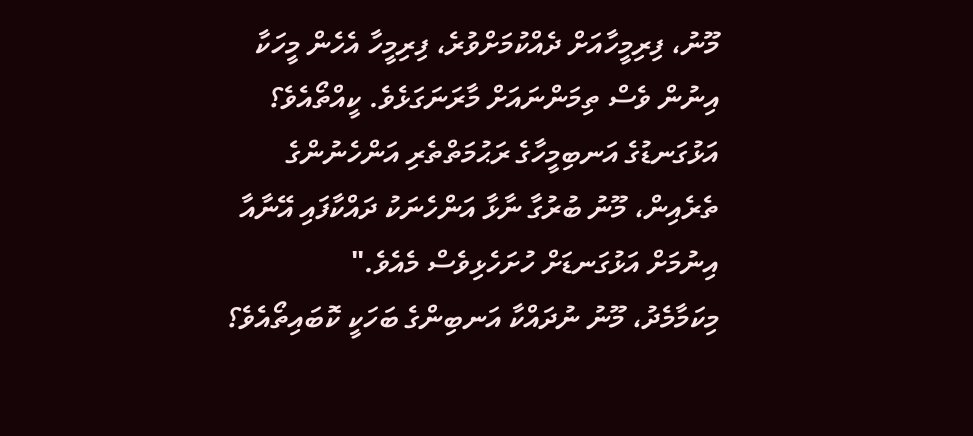މޫނު، ފިރިމީހާއަށް ދެއްކުމަށްވުރެ، ފިރިމީހާ އެހެން މީހަކާ އިނުން ވެސް ތިމަންނައަށް މާރަނަގަޅެވެ. ކީއްތޯއެވެ؟ އަޅުގަނޑުގެ އަނބިމީހާގެ ރަޙުމަތްތެރި އަންހެނުންގެ ތެރެއިން، މޫނު ބުރުގާ ނާޅާ އަންހެނަކު ދައްކާފައި އޭނާއާ އިނުމަށް އަޅުގަނޑަށް ހުށަހެޅިވެސް މެއެވެ."
މިކަމާމެދު، މޫނު ނުދައްކާ އަނބިންގެ ބަހަކީ ކޮބައިތޯއެވެ؟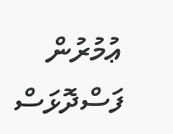ޢުމުރުން ފަސްދޮޅަސް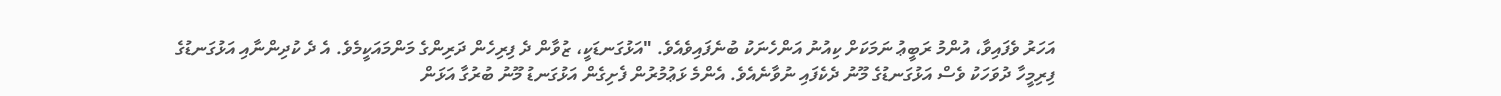އަހަރު ވެފައިވާ، އުންމު ރަބީޢު ނަމަކަށް ކިއުނު އަންހެނަކު ބުނެފައިވެއެވެ. "އަޅުގަނޑަކީ، ޒުވާން ދެ ފިރިހެން ދަރިންގެ މަންމައަކީމެވެ. އެ ދެ ކުދިންނާއި އަޅުގަނޑުގެ ފިރިމީހާ ދުވަހަކު ވެސް އަޅުގަނޑުގެ މޫނު ދެކެފައި ނުވާނެއެވެ. އެންމެ ޅަޢުމުރުން ފެށިގެން އަޅުގަނޑު މޫނު ބުރުގާ އަޅަން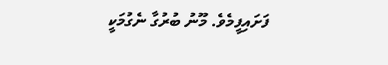ފަށައިފީމެވެ. މޫނު ބުރުގާ ނެގުމަކީ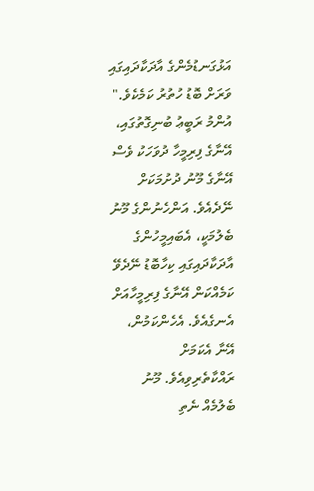އަޅުގަނޑުމެންގެ އާދަކާދައިގައި ވަރަށް ބޮޑު ހުތުރު ކަމެކެވެ."
އުންމު ރަބީޢު ބުނިގޮތުގައި، އޭނާގެ ފިރިމީހާ ދުވަހަކު ވެސް އޭނާގެ މޫނު ދުށުމަކަށް ނޭދެއެވެ. އަންހެނުންގެ މޫނު ބެލުމަކީ، އެބައިމީހުންގެ އާދަކާދައިގައި ކިހާބޮޑު ނޭދެވޭ ކަމެއްކަން އޭނާގެ ފިރިމީހާއަށް އެނގެއެވެ. އެހެންކަމުން، އޭނާ އެކަމަށް ރައްކާތެރިވިއެވެ. މޫނު ބެލުމެއް ނެތި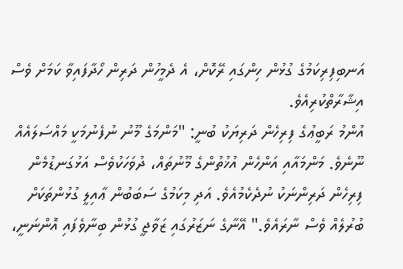އަނބިފިރިކަމުގެ ގުޅުން ހިންގައި ރޭކޮށް، އެ ދެމީހުން ދަރިން ހޯދާފައިވާ ކަމަށް ވެސް އިޝާރާތްކުރިއެވެ.
އުންމު ރަބީޢުގެ ފިރިހެން ދަރިޔަކު ބުނީ: "މަންމަގެ މޫނު ނުފެނުމަކީ މައްސަލައެއް ނޫނެވެ. މަންމައާއި އަންހެން އުޚުތުންގެ މޫނުތައް، ދުވަހަކުވެސް އަޅުގަނޑުމެން ފިރިހެން ދަރިންނަކު ނުދެކެމުއެވެ. އަދި މިކަމުގެ ސަބަބުން ޢާއިލީ ގުޅުންތަކަށް ބުރުލެއް ވެސް ނާރައެވެ." އޭނާގެ ނަޒަރުގައި ޒަވާޖީ ގުޅުން ބިނާވެފައި އޮންނަނީ،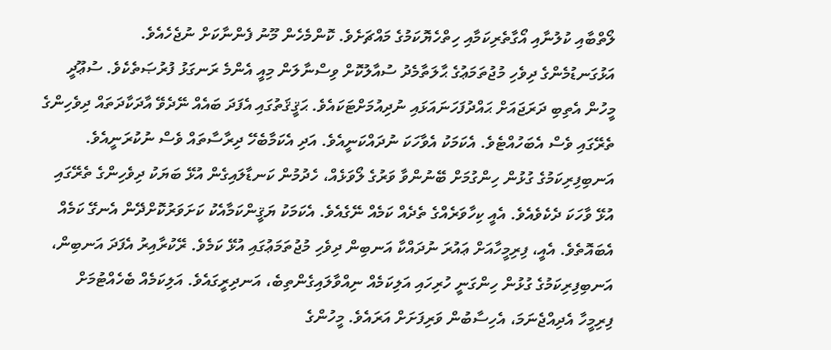ލޯތްބާއި ކުލުނާއި އޯގާތެރިކަމާއި ހިތްހެޔޮކަމުގެ މައްޗަށެވެ. ކޮންމެހެން މޫނު ފެންނާކަށް ނުޖެހެއެވެ.
އަޅުގަނޑުމެންގެ ދިވެހި މުޖުތަމަޢުގެ ޙާލަތާމެދު ސުއާލުކޮށް ވިސްނާލަން މިއީ އެންމެ ރަނގަޅު ފުރުޞަތެކެވެ. ސުޢޫދީ މީހުން އެތިބި ދަރަޖައަށް ޙައްދުފަހަނައަޅައި ނުދިއުމަށްޓަކައެވެ. ޙަޤީޤަތުގައި އެފަދަ ބައެއް ނޭދެވޭ އާދަކާދަތައް ދިވެހިންގެ ތެރޭގައި ވެސް އެބަހުއްޓެވެ. އެކަމަކު އެވާހަކަ ނުދައްކަނީއެވެ. އަދި އެކަމާބެހޭ ދިރާސާތައް ވެސް ނުކުރަނީއެވެ.
އަނބިފިރިކަމުގެ ގުޅުން ހިންގުމަށް ބޭނުންވާ ވަރުގެ ލޯވަޅެއް، ހެދުމުން ކަނޑާލައިގެން އުޅޭ ބަޔަކު ދިވެހިންގެ ތެރޭގައި އުޅޭ ވާހަކަ ދެކެވެއެވެ. އެއީ ކިހާވަރެއްގެ ތެދެއް ކަމެއް ނޭގެއެވެ. އެކަމަކު ޔަޤީންކަމާއެކު ކަށަވަރުކޮށްދޭން އެނގޭ ކަމެއް އެބައޮތެވެ. އެއީ، ފިރިމީހާއަށް ޢައުރަ ނުދައްކާ އަނބިން ދިވެހި މުޖުތަމަޢުގައި އުޅޭ ކަމެވެ. ރޭކުރާއިރު އެފަދަ އަނބިން، އަނބިފިރިކަމުގެ ގުޅުން ހިންގަނީ ހުރިހައި އަލިކަމެއް ނިއްވާލައިގެންތިބެ، އަނދިރީގައެވެ. އަލިކަމެއް ބެހެއްޓުމަށް ފިރިމީހާ އެދިއްޖެނަމަ، އެހިސާބުން ވަރިފަށަށް އަރައެވެ. މީހުންގެ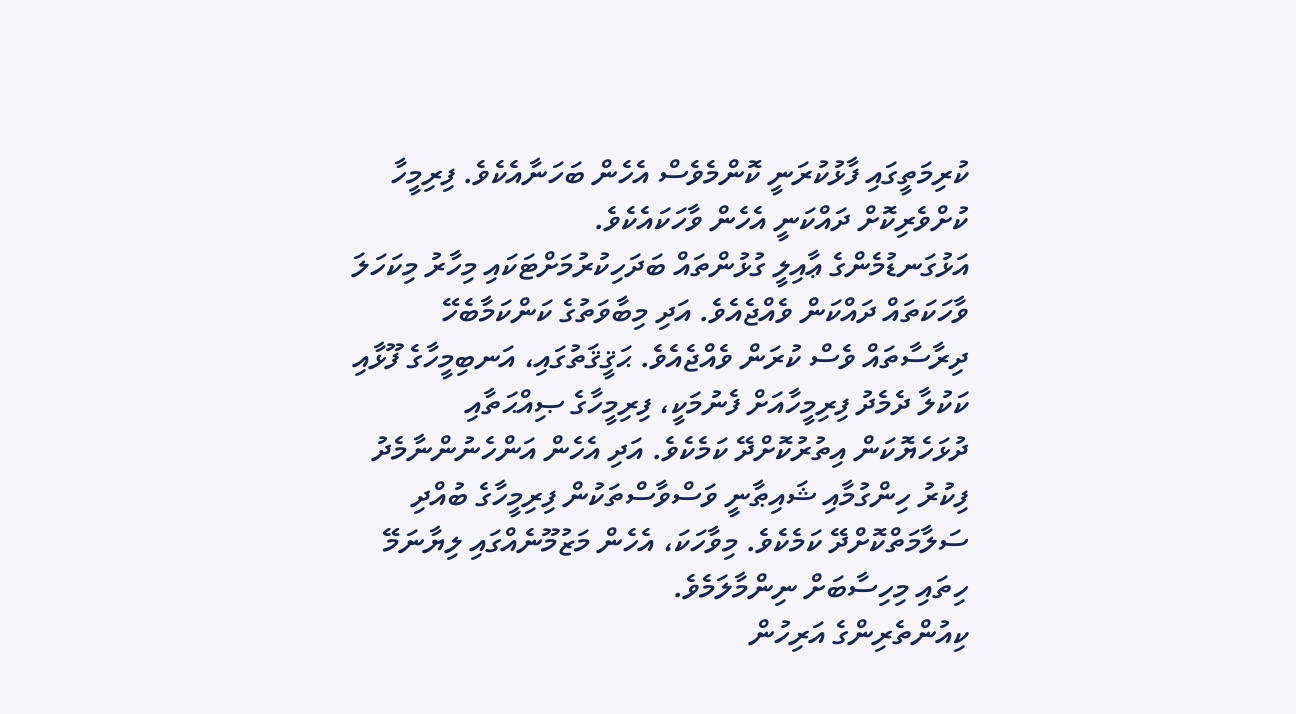ކުރިމަތީގައި ފާޅުކުރަނީ ކޮންމެވެސް އެހެން ބަހަނާއެކެވެ. ފިރިމީހާ ކުށްވެރިކޮށް ދައްކަނީ އެހެން ވާހަކައެކެވެ.
އަޅުގަނޑުމެންގެ ޢާއިލީ ގުޅުންތައް ބަދަހިކުރުމަށްޓަކައި މިހާރު މިކަހަލަ ވާހަކަތައް ދައްކަން ވެއްޖެއެވެ. އަދި މިބާވަތުގެ ކަންކަމާބެހޭ ދިރާސާތައް ވެސް ކުރަން ވެއްޖެއެވެ. ޙަޤީޤަތުގައި، އަނބިމީހާގެ ފޫޅާއި ކަކުލާ ދެމެދު ފިރިމީހާއަށް ފެނުމަކީ، ފިރިމީހާގެ ޞިއްޙަތާއި ދުޅަހެޔޮކަން އިތުރުކޮށްދޭ ކަމެކެވެ. އަދި އެހެން އަންހެނުންނާމެދު ފިކުރު ހިންގުމާއި ޝައިޠާނީ ވަސްވާސްތަކުން ފިރިމީހާގެ ބުއްދި ސަލާމަތްކޮށްދޭ ކަމެކެވެ. މިވާހަކަ، އެހެން މަޒުމޫނެއްގައި ލިޔާނަމޭ ހިތައި މިހިސާބަށް ނިންމާލަމެވެ.
ކިއުންތެރިންގެ އަރިހުން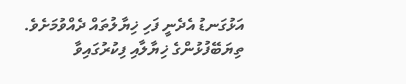އަޅުގަނޑު އެދެނީ ފަހި ޚިޔާލުތައް ދެއްވުމަށެވެ. ތިޔަބޭފުޅުންގެ ޚިޔާލާއި ފިކުރުގައިވާ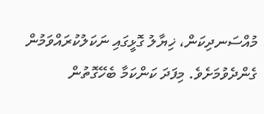މުއްސަނދިކަން، ޚިޔާލު ގޮޅީގައި ނަކަލުކުރައްވަމުން ގެންދެވުމަށެވެ. މިފަދަ ކަންކަމާ ބެހޭގޮތުން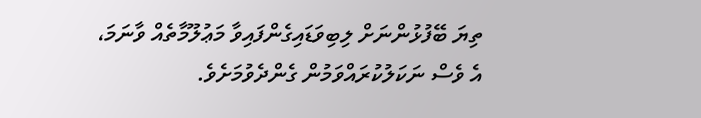ތިޔަ ބޭފުޅުންނަށް ލިބިވަޑައިގެންފައިވާ މަޢުލޫމާތެއް ވާނަމަ، އެ ވެސް ނަކަލުކުރައްވަމުން ގެންދެވުމަށެވެ.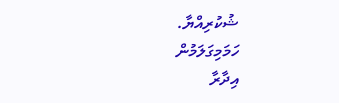ޝުކުރިއްޔާ.
ހަމަމިގަލަމުން
އިދާރާ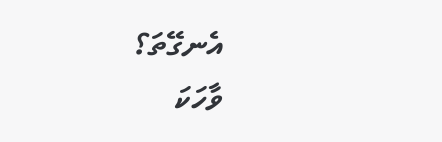އެނގޭތަ؟
ވާހަކަ